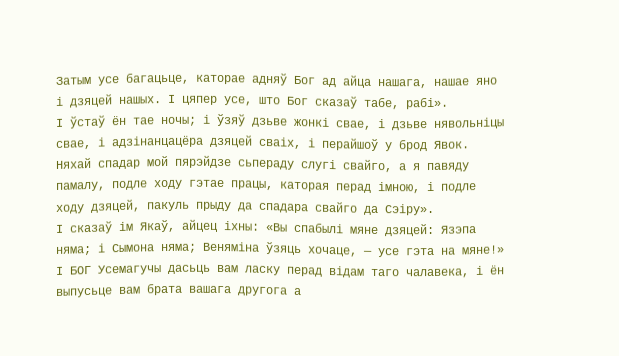Затым усе багацьце, каторае адняў Бог ад айца нашага, нашае яно і дзяцей нашых. І цяпер усе, што Бог сказаў табе, рабі».
І ўстаў ён тае ночы; і ўзяў дзьве жонкі свае, і дзьве нявольніцы свае, і адзінанцацёра дзяцей сваіх, і перайшоў у брод Явок.
Няхай спадар мой пярэйдзе сьпераду слугі свайго, а я павяду памалу, подле ходу гэтае працы, каторая перад імною, і подле ходу дзяцей, пакуль прыду да спадара свайго да Сэіру».
І сказаў ім Якаў, айцец іхны: «Вы спабылі мяне дзяцей: Язэпа няма; і Сымона няма; Веняміна ўзяць хочаце, — усе гэта на мяне!»
І БОГ Усемагучы дасьць вам ласку перад відам таго чалавека, і ён выпусьце вам брата вашага другога а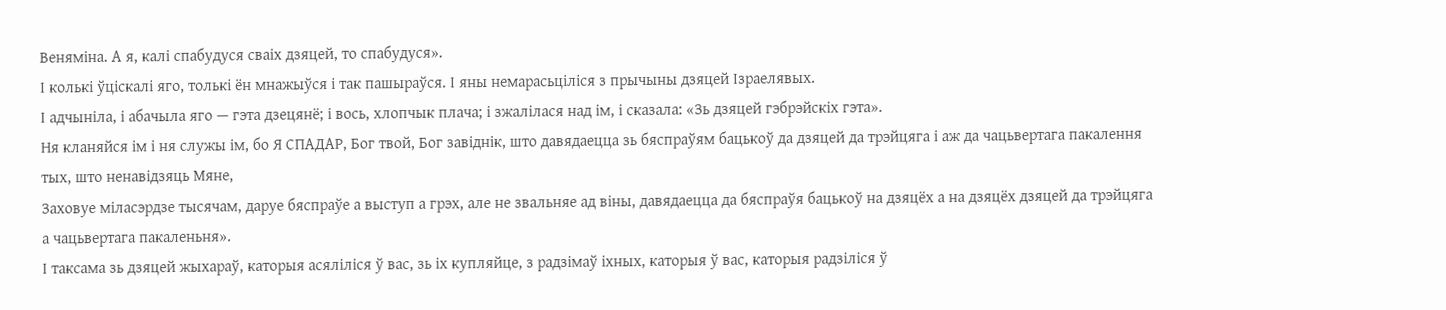Веняміна. А я, калі спабудуся сваіх дзяцей, то спабудуся».
І колькі ўціскалі яго, толькі ён мнажыўся і так пашыраўся. І яны немарасьціліся з прычыны дзяцей Ізраелявых.
І адчыніла, і абачыла яго — гэта дзецянё; і вось, хлопчык плача; і зжалілася над ім, і сказала: «Зь дзяцей гэбрэйскіх гэта».
Ня кланяйся ім і ня служы ім, бо Я СПАДАР, Бог твой, Бог завіднік, што давядаецца зь бяспраўям бацькоў да дзяцей да трэйцяга і аж да чацьвертага пакалення тых, што ненавідзяць Мяне,
Заховуе міласэрдзе тысячам, даруе бяспраўе а выступ а грэх, але не звальняе ад віны, давядаецца да бяспраўя бацькоў на дзяцёх а на дзяцёх дзяцей да трэйцяга а чацьвертага пакаленьня».
І таксама зь дзяцей жыхараў, каторыя асяліліся ў вас, зь іх купляйце, з радзімаў іхных, каторыя ў вас, каторыя радзіліся ў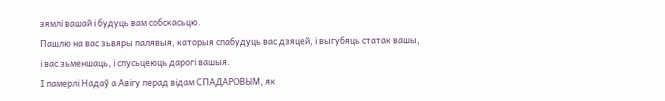зямлі вашай і будуць вам собскасьцю.
Пашлю на вас зьвяры палявыя, каторыя спабудуць вас дзяцей, і выгубяць статак вашы, і вас зьменшаць, і спусьцеюць дарогі вашыя.
І памерлі Надаў а Авігу перад відам СПАДАРОВЫМ, як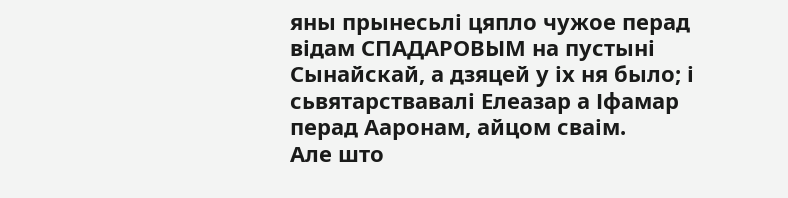яны прынесьлі цяпло чужое перад відам СПАДАРОВЫМ на пустыні Сынайскай, а дзяцей у іх ня было; і сьвятарствавалі Елеазар а Іфамар перад Ааронам, айцом сваім.
Але што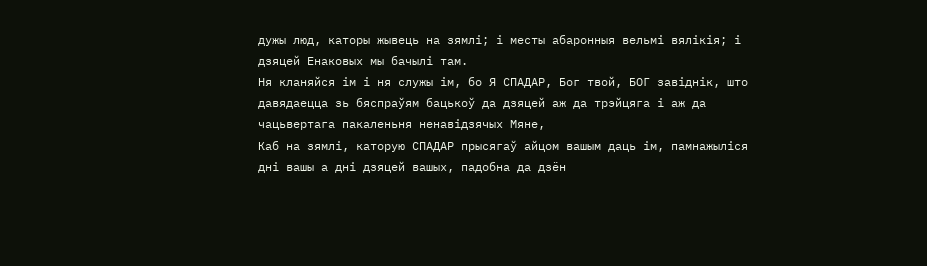дужы люд, каторы жывець на зямлі; і месты абаронныя вельмі вялікія; і дзяцей Енаковых мы бачылі там.
Ня кланяйся ім і ня служы ім, бо Я СПАДАР, Бог твой, БОГ завіднік, што давядаецца зь бяспраўям бацькоў да дзяцей аж да трэйцяга і аж да чацьвертага пакаленьня ненавідзячых Мяне,
Каб на зямлі, каторую СПАДАР прысягаў айцом вашым даць ім, памнажыліся дні вашы а дні дзяцей вашых, падобна да дзён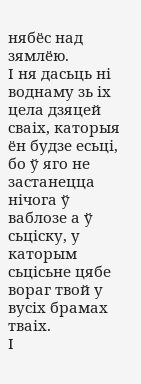нябёс над зямлёю.
І ня дасьць ні воднаму зь іх цела дзяцей сваіх, каторыя ён будзе есьці, бо ў яго не застанецца нічога ў ваблозе а ў сьціску, у каторым сьцісьне цябе вораг твой у вусіх брамах тваіх.
І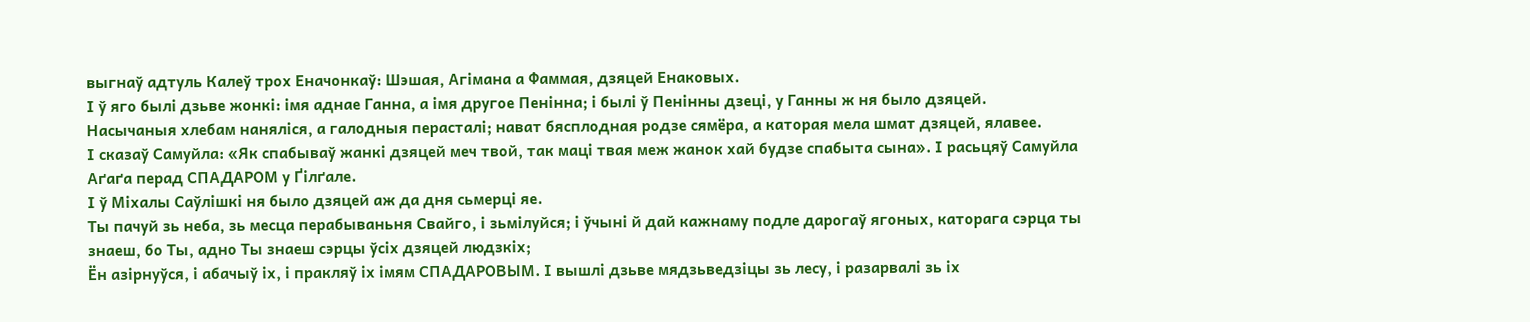выгнаў адтуль Калеў трох Еначонкаў: Шэшая, Агімана а Фаммая, дзяцей Енаковых.
І ў яго былі дзьве жонкі: імя аднае Ганна, а імя другое Пенінна; і былі ў Пенінны дзеці, у Ганны ж ня было дзяцей.
Насычаныя хлебам наняліся, а галодныя перасталі; нават бясплодная родзе сямёра, а каторая мела шмат дзяцей, ялавее.
І сказаў Самуйла: «Як спабываў жанкі дзяцей меч твой, так маці твая меж жанок хай будзе спабыта сына». І расьцяў Самуйла Аґаґа перад СПАДАРОМ у Ґілґале.
І ў Міхалы Саўлішкі ня было дзяцей аж да дня сьмерці яе.
Ты пачуй зь неба, зь месца перабываньня Свайго, і зьмілуйся; і ўчыні й дай кажнаму подле дарогаў ягоных, каторага сэрца ты знаеш, бо Ты, адно Ты знаеш сэрцы ўсіх дзяцей людзкіх;
Ён азірнуўся, і абачыў іх, і пракляў іх імям СПАДАРОВЫМ. І вышлі дзьве мядзьведзіцы зь лесу, і разарвалі зь іх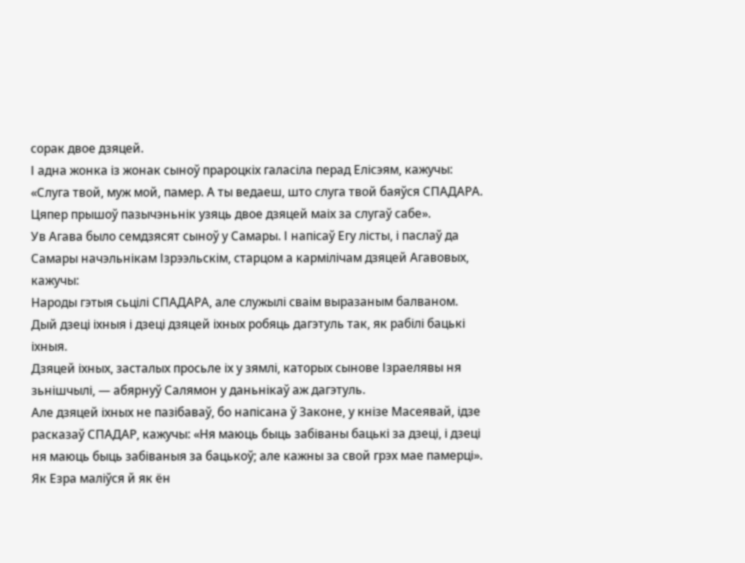сорак двое дзяцей.
І адна жонка із жонак сыноў прароцкіх галасіла перад Елісэям, кажучы: «Слуга твой, муж мой, памер. А ты ведаеш, што слуга твой баяўся СПАДАРА. Цяпер прышоў пазычэньнік узяць двое дзяцей маіх за слугаў сабе».
Ув Агава было семдзясят сыноў у Самары. І напісаў Егу лісты, і паслаў да Самары начэльнікам Ізрээльскім, старцом а кармілічам дзяцей Агавовых, кажучы:
Народы гэтыя сьцілі СПАДАРА, але служылі сваім выразаным балваном. Дый дзеці іхныя і дзеці дзяцей іхных робяць дагэтуль так, як рабілі бацькі іхныя.
Дзяцей іхных, засталых просьле іх у зямлі, каторых сынове Ізраелявы ня зьнішчылі, — абярнуў Салямон у даньнікаў аж дагэтуль.
Але дзяцей іхных не пазібаваў, бо напісана ў Законе, у кнізе Масеявай, ідзе расказаў СПАДАР, кажучы: «Ня маюць быць забіваны бацькі за дзеці, і дзеці ня маюць быць забіваныя за бацькоў; але кажны за свой грэх мае памерці».
Як Езра маліўся й як ён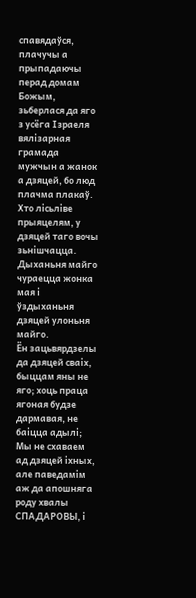спавядаўся, плачучы а прыпадаючы перад домам Божым, зьберлася да яго з усёга Ізраеля вялізарная грамада мужчын а жанок а дзяцей, бо люд плачма плакаў.
Хто лісьліве прыяцелям, у дзяцей таго вочы зьнішчацца.
Дыханьня майго чураецца жонка мая і ўздыханьня дзяцей улоньня майго.
Ён зацьвярдзелы да дзяцей сваіх, быццам яны не яго; хоць праца ягоная будзе дармавая, не баіцца адылі;
Мы не схаваем ад дзяцей іхных, але паведамім аж да апошняга роду хвалы СПАДАРОВЫ, і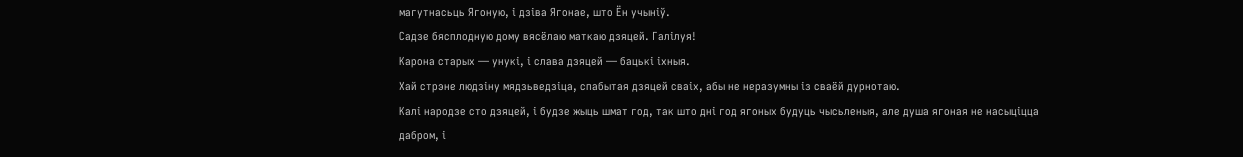магутнасьць Ягоную, і дзіва Ягонае, што Ён учыніў.
Садзе бясплодную дому вясёлаю маткаю дзяцей. Галілуя!
Карона старых — унукі, і слава дзяцей — бацькі іхныя.
Хай стрэне людзіну мядзьведзіца, спабытая дзяцей сваіх, абы не неразумны із сваёй дурнотаю.
Калі народзе сто дзяцей, і будзе жыць шмат год, так што дні год ягоных будуць чысьленыя, але душа ягоная не насыціцца дабром, і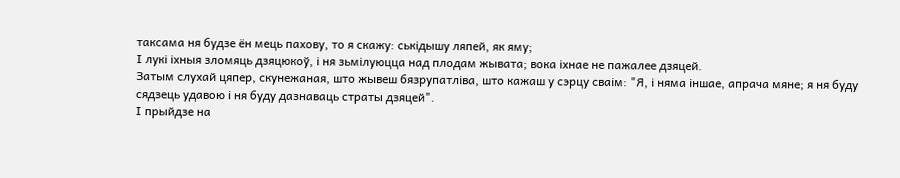таксама ня будзе ён мець пахову, то я скажу: ськідышу ляпей, як яму;
І лукі іхныя зломяць дзяцюкоў, і ня зьмілуюцца над плодам жывата; вока іхнае не пажалее дзяцей.
Затым слухай цяпер, скунежаная, што жывеш бязрупатліва, што кажаш у сэрцу сваім: "Я, і няма іншае, апрача мяне; я ня буду сядзець удавою і ня буду дазнаваць страты дзяцей".
І прыйдзе на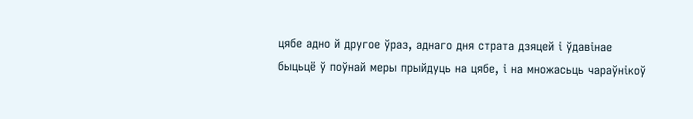цябе адно й другое ўраз, аднаго дня страта дзяцей і ўдавінае быцьцё ў поўнай меры прыйдуць на цябе, і на множасьць чараўнікоў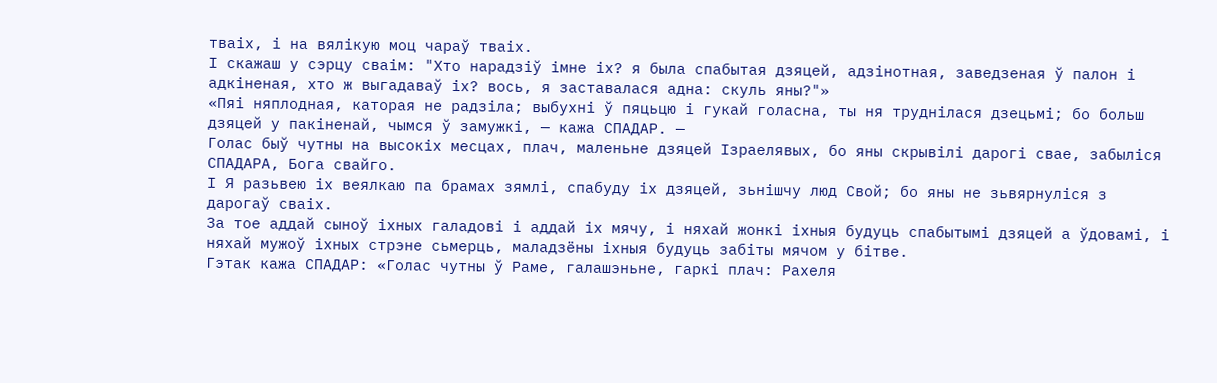тваіх, і на вялікую моц чараў тваіх.
І скажаш у сэрцу сваім: "Хто нарадзіў імне іх? я была спабытая дзяцей, адзінотная, заведзеная ў палон і адкіненая, хто ж выгадаваў іх? вось, я заставалася адна: скуль яны?"»
«Пяі няплодная, каторая не радзіла; выбухні ў пяцьцю і гукай голасна, ты ня труднілася дзецьмі; бо больш дзяцей у пакіненай, чымся ў замужкі, — кажа СПАДАР. —
Голас быў чутны на высокіх месцах, плач, маленьне дзяцей Ізраелявых, бо яны скрывілі дарогі свае, забыліся СПАДАРА, Бога свайго.
І Я разьвею іх веялкаю па брамах зямлі, спабуду іх дзяцей, зьнішчу люд Свой; бо яны не зьвярнуліся з дарогаў сваіх.
За тое аддай сыноў іхных галадові і аддай іх мячу, і няхай жонкі іхныя будуць спабытымі дзяцей а ўдовамі, і няхай мужоў іхных стрэне сьмерць, маладзёны іхныя будуць забіты мячом у бітве.
Гэтак кажа СПАДАР: «Голас чутны ў Раме, галашэньне, гаркі плач: Рахеля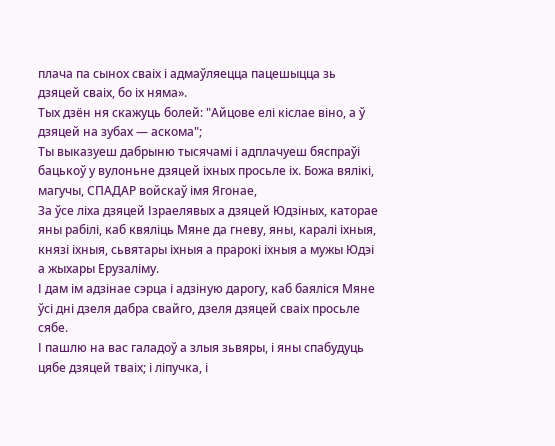плача па сынох сваіх і адмаўляецца пацешыцца зь дзяцей сваіх, бо іх няма».
Тых дзён ня скажуць болей: "Айцове елі кіслае віно, а ў дзяцей на зубах — аскома";
Ты выказуеш дабрыню тысячамі і адплачуеш бяспраўі бацькоў у вулоньне дзяцей іхных просьле іх. Божа вялікі, магучы, СПАДАР войскаў імя Ягонае,
За ўсе ліха дзяцей Ізраелявых а дзяцей Юдзіных, каторае яны рабілі, каб квяліць Мяне да гневу, яны, каралі іхныя, князі іхныя, сьвятары іхныя а прарокі іхныя а мужы Юдэі а жыхары Ерузаліму.
І дам ім адзінае сэрца і адзіную дарогу, каб баяліся Мяне ўсі дні дзеля дабра свайго, дзеля дзяцей сваіх просьле сябе.
І пашлю на вас галадоў а злыя зьвяры, і яны спабудуць цябе дзяцей тваіх; і ліпучка, і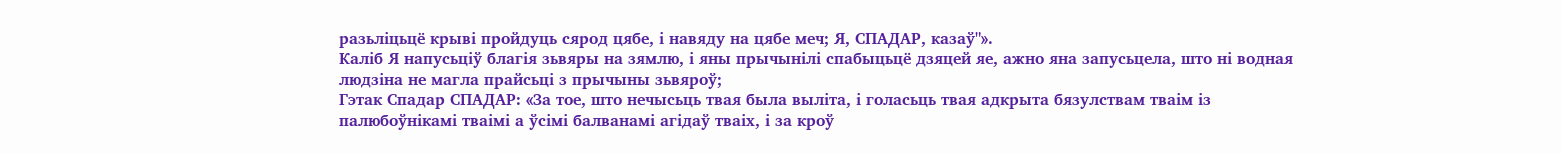разьліцьцё крыві пройдуць сярод цябе, і навяду на цябе меч; Я, СПАДАР, казаў"».
Каліб Я напусьціў благія зьвяры на зямлю, і яны прычынілі спабыцьцё дзяцей яе, ажно яна запусьцела, што ні водная людзіна не магла прайсьці з прычыны зьвяроў;
Гэтак Спадар СПАДАР: «За тое, што нечысьць твая была выліта, і голасьць твая адкрыта бязулствам тваім із палюбоўнікамі тваімі а ўсімі балванамі агідаў тваіх, і за кроў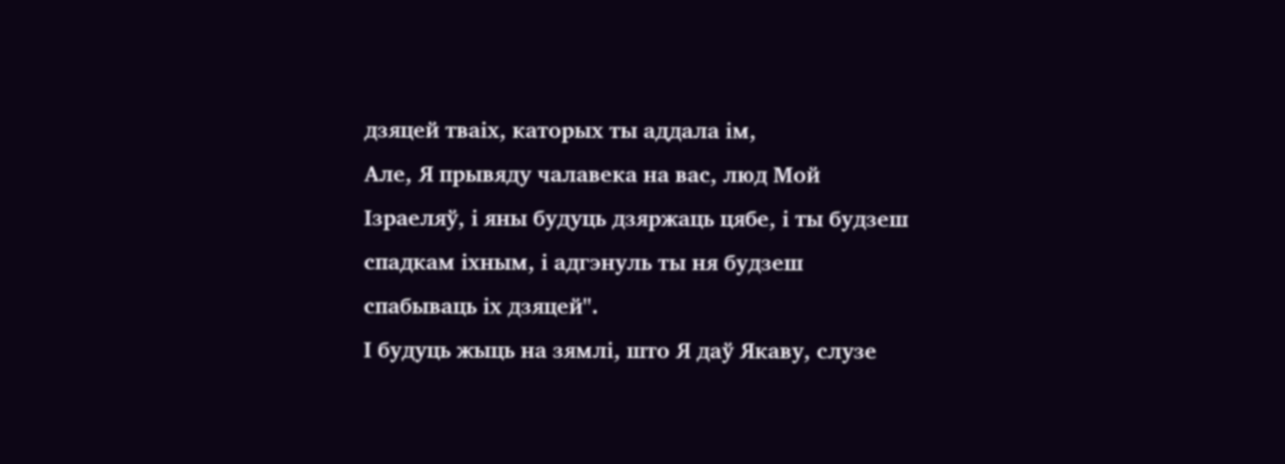дзяцей тваіх, каторых ты аддала ім,
Але, Я прывяду чалавека на вас, люд Мой Ізраеляў, і яны будуць дзяржаць цябе, і ты будзеш спадкам іхным, і адгэнуль ты ня будзеш спабываць іх дзяцей".
І будуць жыць на зямлі, што Я даў Якаву, слузе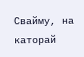Свайму, на каторай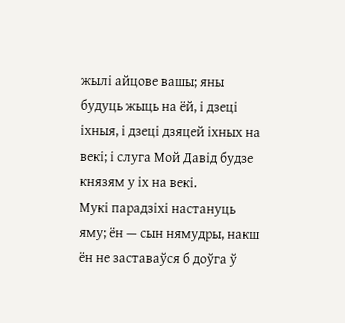жылі айцове вашы; яны будуць жыць на ёй, і дзеці іхныя, і дзеці дзяцей іхных на векі; і слуга Мой Давід будзе князям у іх на векі.
Мукі парадзіхі настануць яму; ён — сын нямудры, накш ён не заставаўся б доўга ў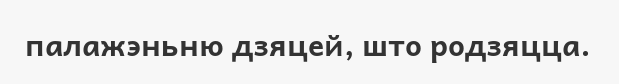палажэньню дзяцей, што родзяцца.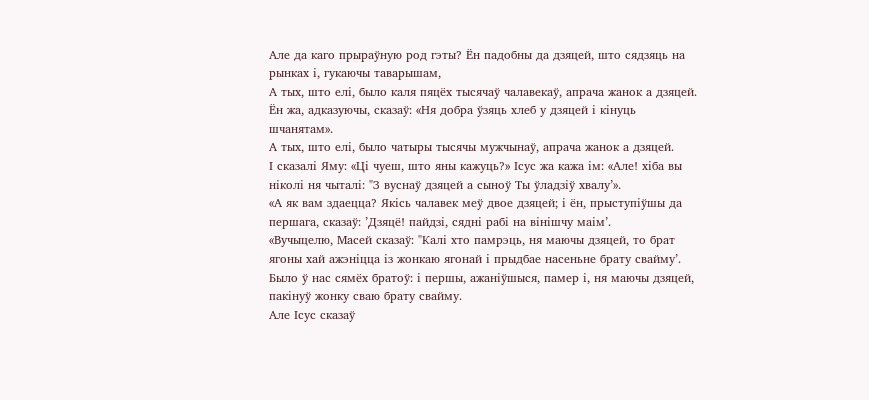Але да каго прыраўную род гэты? Ён падобны да дзяцей, што сядзяць на рынках і, гукаючы таварышам,
А тых, што елі, было каля пяцёх тысячаў чалавекаў, апрача жанок а дзяцей.
Ён жа, адказуючы, сказаў: «Ня добра ўзяць хлеб у дзяцей і кінуць шчанятам».
А тых, што елі, было чатыры тысячы мужчынаў, апрача жанок а дзяцей.
І сказалі Яму: «Ці чуеш, што яны кажуць?» Ісус жа кажа ім: «Але! хіба вы ніколі ня чыталі: "З вуснаў дзяцей а сыноў Ты ўладзіў хвалу’».
«А як вам здаецца? Якісь чалавек меў двое дзяцей; і ён, прыступіўшы да першага, сказаў: ’Дзяцё! пайдзі, сядні рабі на вінішчу маім’.
«Вучыцелю, Масей сказаў: "Калі хто памрэць, ня маючы дзяцей, то брат ягоны хай ажэніцца із жонкаю ягонай і прыдбае насеньне брату свайму’.
Было ў нас сямёх братоў: і першы, ажаніўшыся, памер і, ня маючы дзяцей, пакінуў жонку сваю брату свайму.
Але Ісус сказаў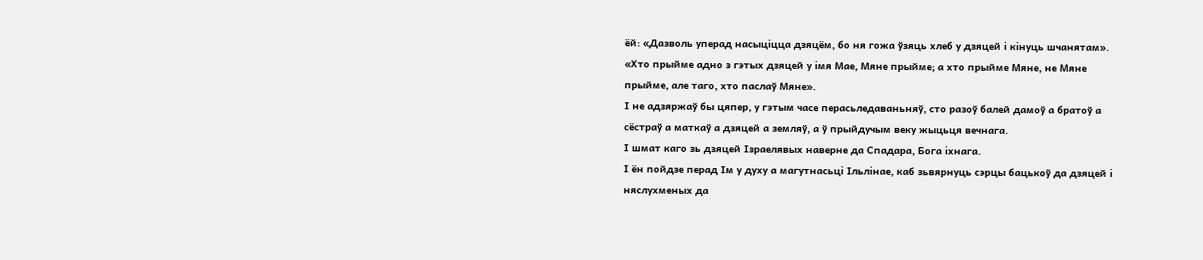ёй: «Дазволь уперад насыціцца дзяцём, бо ня гожа ўзяць хлеб у дзяцей і кінуць шчанятам».
«Хто прыйме адно з гэтых дзяцей у імя Мае, Мяне прыйме; а хто прыйме Мяне, не Мяне прыйме, але таго, хто паслаў Мяне».
І не адзяржаў бы цяпер, у гэтым часе перасьледаваньняў, сто разоў балей дамоў а братоў а сёстраў а маткаў а дзяцей а земляў, а ў прыйдучым веку жыцьця вечнага.
І шмат каго зь дзяцей Ізраелявых наверне да Спадара, Бога іхнага.
І ён пойдзе перад Ім у духу а магутнасьці Ільлінае, каб зьвярнуць сэрцы бацькоў да дзяцей і няслухменых да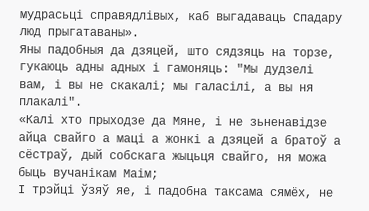мудрасьці справядлівых, каб выгадаваць Спадару люд прыгатаваны».
Яны падобныя да дзяцей, што сядзяць на торзе, гукаюць адны адных і гамоняць: "Мы дудзелі вам, і вы не скакалі; мы галасілі, а вы ня плакалі".
«Калі хто прыходзе да Мяне, і не зьненавідзе айца свайго а маці а жонкі а дзяцей а братоў а сёстраў, дый собскага жыцьця свайго, ня можа быць вучанікам Маім;
І трэйці ўзяў яе, і падобна таксама сямёх, не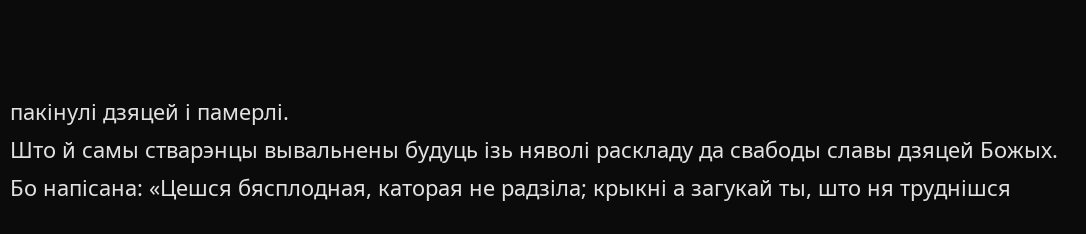пакінулі дзяцей і памерлі.
Што й самы стварэнцы вывальнены будуць ізь няволі раскладу да свабоды славы дзяцей Божых.
Бо напісана: «Цешся бясплодная, каторая не радзіла; крыкні а загукай ты, што ня труднішся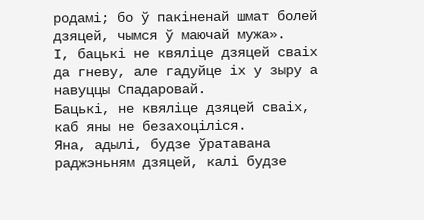родамі; бо ў пакіненай шмат болей дзяцей, чымся ў маючай мужа».
І, бацькі не квяліце дзяцей сваіх да гневу, але гадуйце іх у зыру а навуццы Спадаровай.
Бацькі, не квяліце дзяцей сваіх, каб яны не безахоціліся.
Яна, адылі, будзе ўратавана раджэньням дзяцей, калі будзе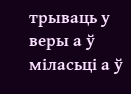трываць у веры а ў міласьці а ў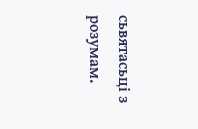сьвятасьці з розумам.